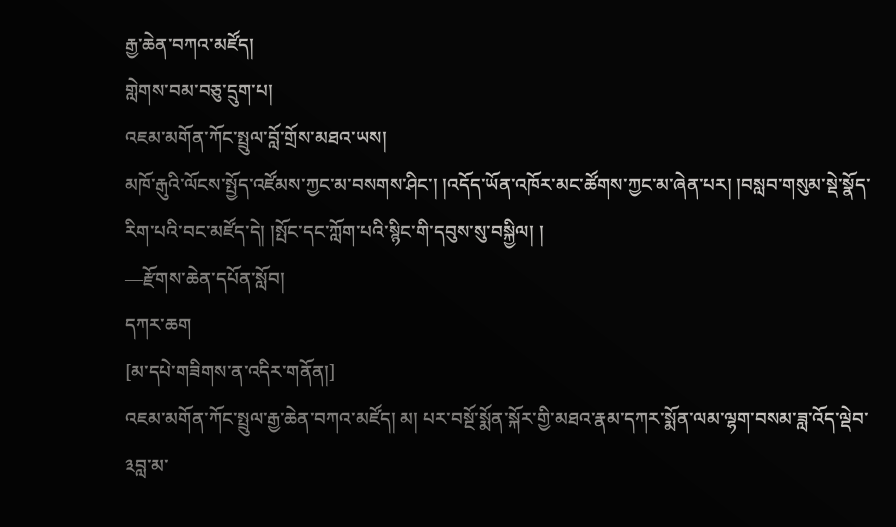རྒྱ་ཆེན་བཀའ་མཛོད།
གླེགས་བམ་བཅུ་དྲུག་པ།
འཇམ་མགོན་ཀོང་སྤྲུལ་བློ་གྲོས་མཐའ་ཡས།
མཁོ་རྒུའི་ལོངས་སྤྱོད་འཛོམས་ཀྱང་མ་བསགས་ཤིང་། །འདོད་ཡོན་འཁོར་མང་ཚོགས་ཀྱང་མ་ཞེན་པར། །བསླབ་གསུམ་སྡེ་སྣོད་རིག་པའི་བང་མཛོད་དེ། །སྤོང་དང་ཀློག་པའི་སྙིང་གི་དབུས་སུ་བསྐྱིལ། །
—རྫོགས་ཆེན་དཔོན་སློབ།
དཀར་ཆག
[མ་དཔེ་གཟིགས་ན་འདིར་གནོན།]
འཇམ་མགོན་ཀོང་སྤྲུལ་རྒྱ་ཆེན་བཀའ་མཛོད། མ། པར་བསྔོ་སྨོན་སྐོར་གྱི་མཐའ་རྣམ་དཀར་སྨོན་ལམ་ལྷག་བསམ་ཟླ་འོད་ལྡེབ་༣བླ་མ་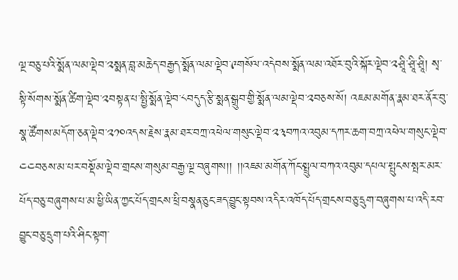ལྔ་བཅུ་པའི་སྨོན་ལམ་ལྡེབ་༢སྨན་བླ་མཆེད་བརྒྱད་སྨོན་ལམ་ལྡེབ་༩གསོལ་འདེབས་སྨོན་ལམ་འཐོར་བུའི་སྐོར་ལྡེབ་༢ཤྲཱི་ཤྲཱི་ཤྲཱི། སྭ་སྟི་སོགས་སྨོན་ཚིག་ལྡེབ་༢བསྟན་པ་སྤྱི་སྨོན་ལྡེབ་༨བདུད་རྩི་སྨན་སྒྲུབ་གྱི་སྨོན་ལམ་ལྡེབ་༢བཅས་སོ། འཇམ་མགོན་རྣམ་ཐར་ནོར་བུ་སྣ་ཚོགས་མདོག་ཅན་ལྡེབ་༢༡༠འདས་རྗེས་རྣམ་ཐར་བཀྲ་འཕེལ་གསུང་ལྡེབ་༢༣བཀའ་འབུམ་དཀར་ཆག་བཀྲ་འཕེལ་གསུང་ལྡེབ་༤༤བཅས་མ་པར་བསྡོམ་ལྡེབ་གྲངས་གསུམ་བརྒྱ་ལྔ་བཞུགས།། །།འཇམ་མགོན་ཀོང་སྤྲུལ་བཀའ་འབུམ་དཔལ་སྤུངས་སྤར་མར་པོད་བཅུ་བཞུགས་པ་མ་ཕྱི་ཡིན་ཀྱང་པོད་གྲངས་ཕྲི་བསྣན་ཅུང་ཟད་བྱུང་སྟབས་འདིར་འཁོད་པོད་གྲངས་བཅུ་དྲུག་བཞུགས་པ་འདི་རབ་བྱུང་བཅུ་དྲུག་པའི་ཤིང་སྟག་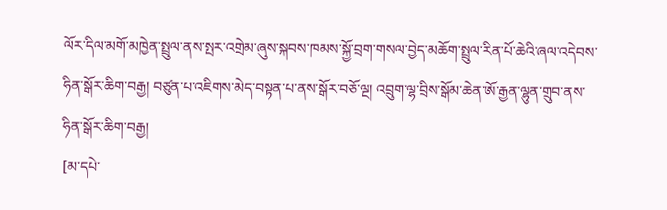ལོར་དིལ་མགོ་མཁྱེན་སྤྲུལ་ནས་སྤར་འགྲེམ་ཞུས་སྐབས་ཁམས་སྐྱོ་བྲག་གསལ་བྱེད་མཆོག་སྤྲུལ་རིན་པོ་ཆེའི་ཞལ་འདེབས་ཧིན་སྒོར་ཆིག་བརྒྱ། བཙུན་པ་འཇིགས་མེད་བསྟན་པ་ནས་སྒོར་བཅོ་ལྔ། འབྲུག་ལྷ་བྲིས་སྒོམ་ཆེན་ཨོ་རྒྱན་ལྷུན་གྲུབ་ནས་ཧིན་སྒོར་ཆིག་བརྒྱ།
[མ་དཔེ་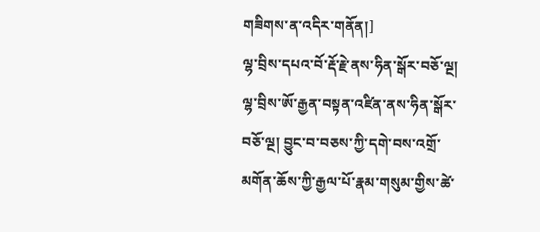གཟིགས་ན་འདིར་གནོན།]
ལྷ་བྲིས་དཔའ་བོ་རྡོ་རྗེ་ནས་ཧིན་སྒོར་བཅོ་ལྔ། ལྷ་བྲིས་ཨོ་རྒྱན་བསྟན་འཛིན་ནས་ཧིན་སྒོར་བཅོ་ལྔ། བྱུང་བ་བཅས་ཀྱི་དགེ་བས་འགྲོ་མགོན་ཆོས་ཀྱི་རྒྱལ་པོ་རྣམ་གསུམ་གྱིས་ཚེ་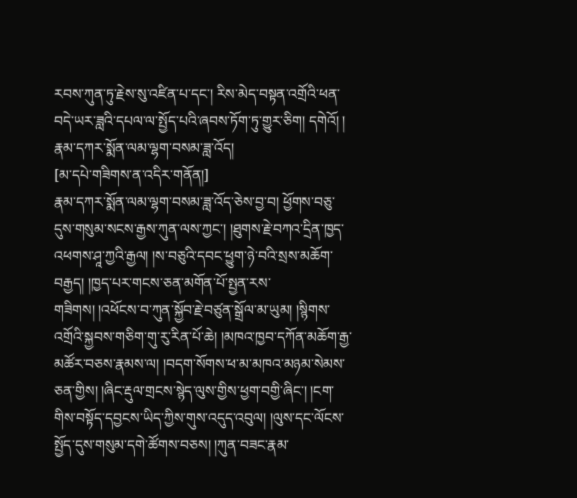རབས་ཀུན་ཏུ་རྗེས་སུ་འཛིན་པ་དང་། རིས་མེད་བསྟན་འགྲོའི་ཕན་བདེ་ཡར་ཟླའི་དཔལ་ལ་སྤྱོད་པའི་ཞབས་ཏོག་ཏུ་གྱུར་ཅིག། དགེའོ། །
རྣམ་དཀར་སྨོན་ལམ་ལྷག་བསམ་ཟླ་འོད།
[མ་དཔེ་གཟིགས་ན་འདིར་གནོན།]
རྣམ་དཀར་སྨོན་ལམ་ལྷག་བསམ་ཟླ་འོད་ཅེས་བྱ་བ། ཕྱོགས་བཅུ་དུས་གསུམ་སངས་རྒྱས་ཀུན་ལས་ཀྱང་། །ཐུགས་རྗེ་བཀའ་དྲིན་ཁྱད་འཕགས་ཤཱ་ཀྱའི་རྒྱལ། །ས་བཅུའི་དབང་ཕྱུག་ཉེ་བའི་སྲས་མཆོག་བརྒྱད། །ཁྱད་པར་གངས་ཅན་མགོན་པོ་སྤྱན་རས་གཟིགས། །འཕོངས་བ་ཀུན་སྐྱོབ་རྗེ་བཙུན་སྒྲོལ་མ་ཡུམ། །སྙིགས་འགྲོའི་སྐྱབས་གཅིག་གུ་རུ་རིན་པོ་ཆེ། །མཁའ་ཁྱབ་དཀོན་མཆོག་རྒྱ་མཚོར་བཅས་རྣམས་ལ། །བདག་སོགས་ཕ་མ་མཁའ་མཉམ་སེམས་ཅན་གྱིས། །ཞིང་རྡུལ་གྲངས་སྙེད་ལུས་གྱིས་ཕྱག་བགྱི་ཞིང་། །ངག་གིས་བསྟོད་དབྱངས་ཡིད་ཀྱིས་གུས་འདུད་འབུལ། །ལུས་དང་ལོངས་སྤྱོད་དུས་གསུམ་དགེ་ཚོགས་བཅས། །ཀུན་བཟང་རྣམ་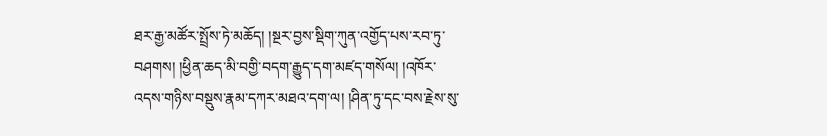ཐར་རྒྱ་མཚོར་སྤྲོས་ཏེ་མཆོད། །སྔར་བྱས་སྡིག་ཀུན་འགྱོད་པས་རབ་ཏུ་བཤགས། །ཕྱིན་ཆད་མི་བགྱི་བདག་རྒྱུད་དག་མཛད་གསོལ། །འཁོར་འདས་གཉིས་བསྡུས་རྣམ་དཀར་མཐའ་དག་ལ། །ཤིན་ཏུ་དང་བས་རྗེས་སུ་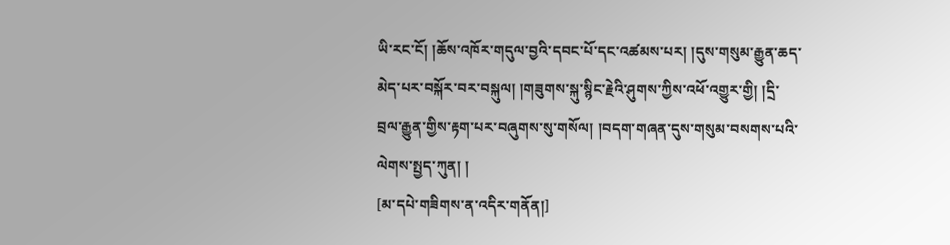ཡི་རང་ངོ། །ཆོས་འཁོར་གདུལ་བྱའི་དབང་པོ་དང་འཚམས་པར། །དུས་གསུམ་རྒྱུན་ཆད་མེད་པར་བསྐོར་བར་བསྐུལ། །གཟུགས་སྐུ་སྙིང་རྗེའི་ཤུགས་ཀྱིས་འཕོ་འགྱུར་གྱི། །དྲི་བྲལ་རྒྱུན་གྱིས་རྟག་པར་བཞུགས་སུ་གསོལ། །བདག་གཞན་དུས་གསུམ་བསགས་པའི་ལེགས་སྤྱད་ཀུན། །
[མ་དཔེ་གཟིགས་ན་འདིར་གནོན།]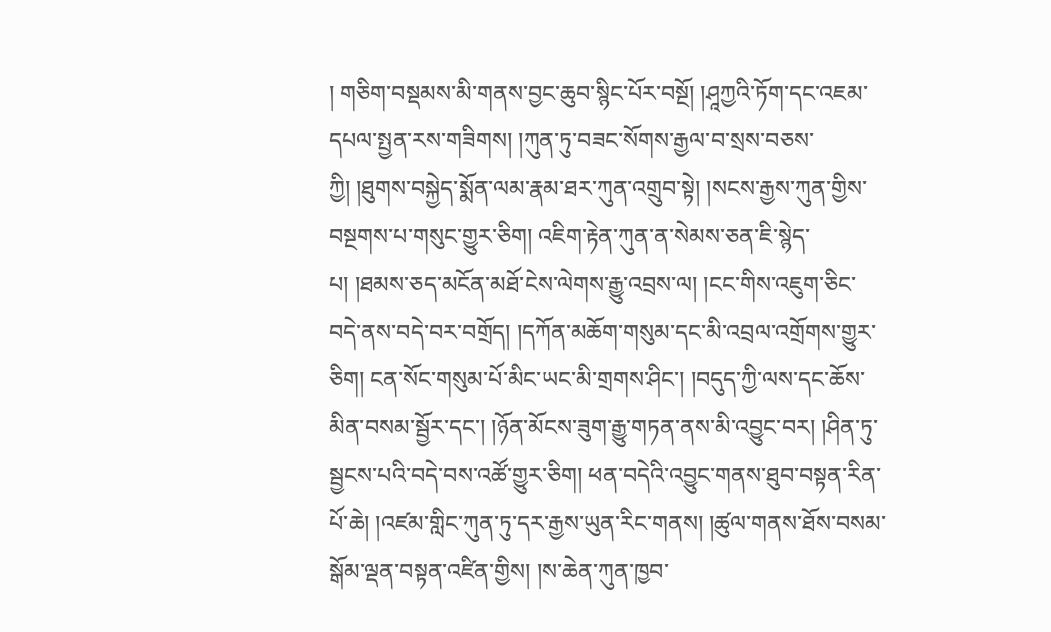། གཅིག་བསྡམས་མི་གནས་བྱང་ཆུབ་སྙིང་པོར་བསྔོ། །ཤཱཀྱའི་ཏོག་དང་འཇམ་དཔལ་སྤྱན་རས་གཟིགས། །ཀུན་ཏུ་བཟང་སོགས་རྒྱལ་བ་སྲས་བཅས་ཀྱི། །ཐུགས་བསྐྱེད་སྨོན་ལམ་རྣམ་ཐར་ཀུན་འགྲུབ་སྟེ། །སངས་རྒྱས་ཀུན་གྱིས་བསྔགས་པ་གསུང་གྱུར་ཅིག། འཇིག་རྟེན་ཀུན་ན་སེམས་ཅན་ཇི་སྙེད་པ། །ཐམས་ཅད་མངོན་མཐོ་ངེས་ལེགས་རྒྱུ་འབྲས་ལ། །ངང་གིས་འཇུག་ཅིང་བདེ་ནས་བདེ་བར་བགྲོད། །དཀོན་མཆོག་གསུམ་དང་མི་འབྲལ་འགྲོགས་གྱུར་ཅིག། ངན་སོང་གསུམ་པོ་མིང་ཡང་མི་གྲགས་ཤིང་། །བདུད་ཀྱི་ལས་དང་ཆོས་མིན་བསམ་སྦྱོར་དང་། །ཉོན་མོངས་ཟུག་རྒྱུ་གཏན་ནས་མི་འབྱུང་བར། །ཤིན་ཏུ་སྦྱངས་པའི་བདེ་བས་འཚོ་གྱུར་ཅིག། ཕན་བདེའི་འབྱུང་གནས་ཐུབ་བསྟན་རིན་པོ་ཆེ། །འཛམ་གླིང་ཀུན་ཏུ་དར་རྒྱས་ཡུན་རིང་གནས། །ཚུལ་གནས་ཐོས་བསམ་སྒོམ་ལྡན་བསྟན་འཛིན་གྱིས། །ས་ཆེན་ཀུན་ཁྱབ་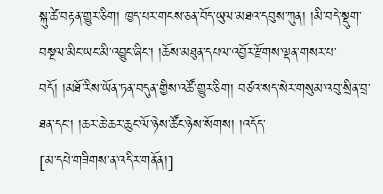སྐུ་ཚེ་བརྟན་གྱུར་ཅིག། ཁྱད་པར་གངས་ཅན་བོད་ཡུལ་མཐའ་དབུས་ཀུན། །མི་བདེ་སྡུག་བསྔལ་མིང་ཡང་མི་འབྱུང་ཞིང་། །ཆོས་མཐུན་དཔལ་འབྱོར་རྫོགས་ལྡན་གསར་པ་བདོ། །མཐོ་རིས་ཡོན་ཏན་བདུན་གྱིས་འཚོ་གྱུར་ཅིག། བཙའ་སད་སེར་གསུམ་འབུ་སྲིན་བྲ་ཐན་དང་། །ཆར་ཆེ་ཆར་ཆུང་ལོ་ཉེས་ཚོང་ཉེས་སོགས། །འདོད་
[མ་དཔེ་གཟིགས་ན་འདིར་གནོན།]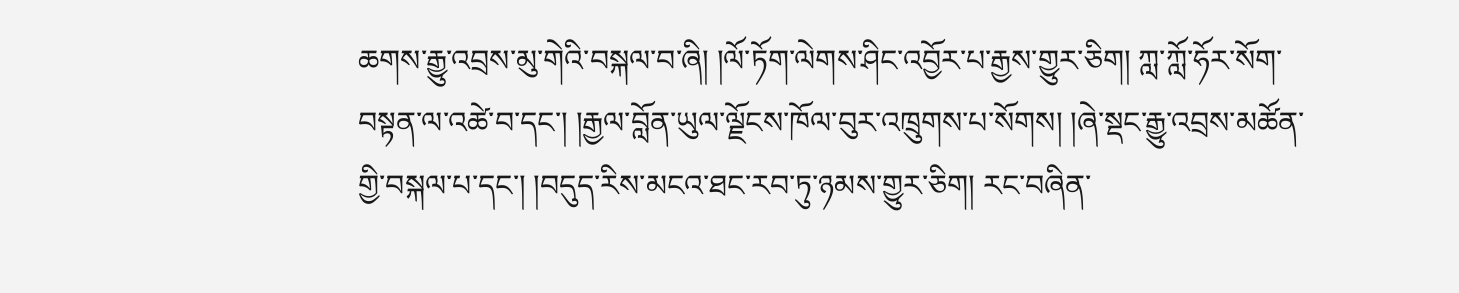ཆགས་རྒྱུ་འབྲས་མུ་གེའི་བསྐལ་བ་ཞི། །ལོ་ཏོག་ལེགས་ཤིང་འབྱོར་པ་རྒྱས་གྱུར་ཅིག། ཀླ་ཀློ་ཧོར་སོག་བསྟན་ལ་འཚེ་བ་དང་། །རྒྱལ་བློན་ཡུལ་ལྗོངས་ཁོལ་བུར་འཁྲུགས་པ་སོགས། །ཞེ་སྡང་རྒྱུ་འབྲས་མཚོན་གྱི་བསྐལ་པ་དང་། །བདུད་རིས་མངའ་ཐང་རབ་ཏུ་ཉམས་གྱུར་ཅིག། རང་བཞིན་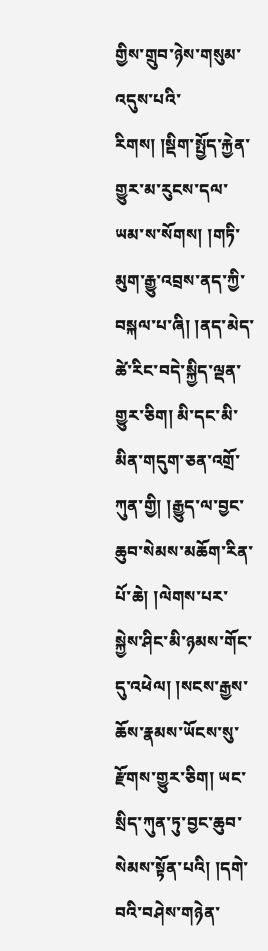གྱིས་གྲུབ་ཉེས་གསུམ་འདུས་པའི་རིགས། །སྡིག་སྤྱོད་རྐྱེན་གྱུར་མ་རུངས་དལ་ཡམ་ས་སོགས། །གཏི་མུག་རྒྱུ་འབྲས་ནད་ཀྱི་བསྐལ་པ་ཞི། །ནད་མེད་ཚེ་རིང་བདེ་སྐྱིད་ལྡན་གྱུར་ཅིག། མི་དང་མི་མིན་གདུག་ཅན་འགྲོ་ཀུན་གྱི། །རྒྱུད་ལ་བྱང་ཆུབ་སེམས་མཆོག་རིན་པོ་ཆེ། །ལེགས་པར་སྐྱེས་ཤིང་མི་ཉམས་གོང་དུ་འཕེལ། །སངས་རྒྱས་ཆོས་རྣམས་ཡོངས་སུ་རྫོགས་གྱུར་ཅིག། ཡང་སྲིད་ཀུན་ཏུ་བྱང་ཆུབ་སེམས་སྟོན་པའི། །དགེ་བའི་བཤེས་གཉེན་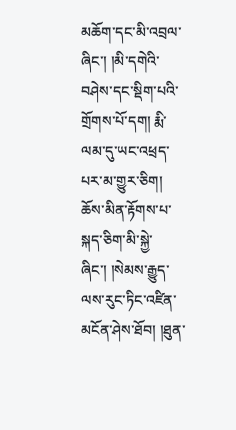མཆོག་དང་མི་འབྲལ་ཞིང་། །མི་དགེའི་བཤེས་དང་སྡིག་པའི་གྲོགས་པོ་དག། རྨི་ལམ་དུ་ཡང་འཕྲད་པར་མ་གྱུར་ཅིག། ཆོས་མིན་རྟོགས་པ་སྐད་ཅིག་མི་སྐྱེ་ཞིང་། །སེམས་རྒྱུད་ལས་རུང་ཏིང་འཛིན་མངོན་ཤེས་ཐོབ། །ཐུན་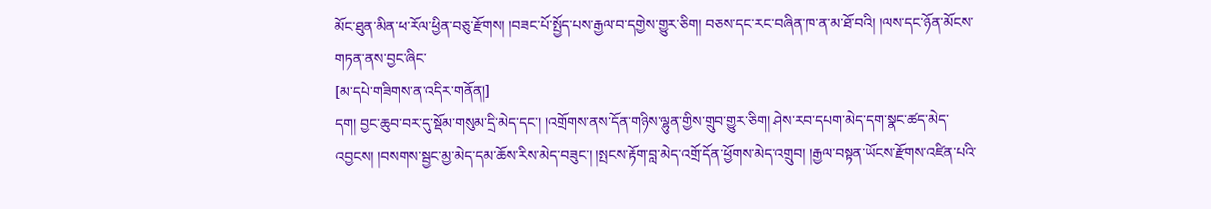མོང་ཐུན་མིན་ཕ་རོལ་ཕྱིན་བཅུ་རྫོགས། །བཟང་པོ་སྤྱོད་པས་རྒྱལ་བ་དགྱེས་གྱུར་ཅིག། བཅས་དང་རང་བཞིན་ཁ་ན་མ་ཐོ་བའི། །ལས་དང་ཉོན་མོངས་གཏན་ནས་བྱང་ཞིང་
[མ་དཔེ་གཟིགས་ན་འདིར་གནོན།]
དག། བྱང་ཆུབ་བར་དུ་སྡོམ་གསུམ་དྲི་མེད་དང་། །འགྲོགས་ནས་དོན་གཉིས་ལྷུན་གྱིས་གྲུབ་གྱུར་ཅིག། ཤེས་རབ་དཔག་མེད་དག་སྣང་ཚད་མེད་འབྱངས། །བསགས་སྦྱང་མྱ་མེད་དམ་ཆོས་རིས་མེད་བཟུང་། །སྤངས་རྟོག་བླ་མེད་འགྲོ་དོན་ཕྱོགས་མེད་འགྲུབ། །རྒྱལ་བསྟན་ཡོངས་རྫོགས་འཛིན་པའི་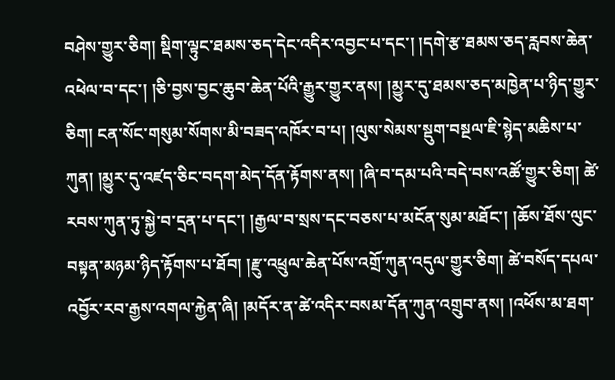བཤེས་གྱུར་ཅིག། སྡིག་ལྟུང་ཐམས་ཅད་དེང་འདིར་འབྱང་པ་དང་། །དགེ་རྩ་ཐམས་ཅད་རླབས་ཆེན་འཕེལ་བ་དང་། །ཅི་བྱས་བྱང་ཆུབ་ཆེན་པོའི་རྒྱུར་གྱུར་ནས། །མྱུར་དུ་ཐམས་ཅད་མཁྱེན་པ་ཉིད་གྱུར་ཅིག། ངན་སོང་གསུམ་སོགས་མི་བཟད་འཁོར་བ་པ། །ལུས་སེམས་སྡུག་བསྔལ་ཇི་སྙེད་མཆིས་པ་ཀུན། །མྱུར་དུ་འཛད་ཅིང་བདག་མེད་དོན་རྟོགས་ནས། །ཞི་བ་དམ་པའི་བདེ་བས་འཚོ་གྱུར་ཅིག། ཚེ་རབས་ཀུན་ཏུ་སྐྱེ་བ་དྲན་པ་དང་། །རྒྱལ་བ་སྲས་དང་བཅས་པ་མངོན་སུམ་མཐོང་། །ཆོས་ཐོས་ལུང་བསྟན་མཉམ་ཉིད་རྟོགས་པ་ཐོབ། །རྫུ་འཕྲུལ་ཆེན་པོས་འགྲོ་ཀུན་འདུལ་གྱུར་ཅིག། ཚེ་བསོད་དཔལ་འབྱོར་རབ་རྒྱས་འགལ་རྐྱེན་ཞི། །མདོར་ན་ཚེ་འདིར་བསམ་དོན་ཀུན་འགྲུབ་ནས། །འཕོས་མ་ཐག་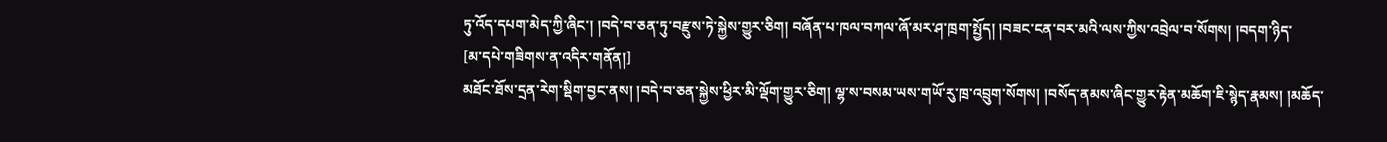ཏུ་འོད་དཔག་མེད་ཀྱི་ཞིང་། །བདེ་བ་ཅན་ཏུ་བརྫུས་ཏེ་སྐྱེས་གྱུར་ཅིག། བཞོན་པ་ཁལ་བཀལ་ཞོ་མར་ཤ་ཁྲག་སྤྱོད། །བཟང་ངན་བར་མའི་ལས་ཀྱིས་འབྲེལ་བ་སོགས། །བདག་ཉིད་
[མ་དཔེ་གཟིགས་ན་འདིར་གནོན།]
མཐོང་ཐོས་དྲན་རེག་སྡིག་བྱང་ནས། །བདེ་བ་ཅན་སྐྱེས་ཕྱིར་མི་ལྡོག་གྱུར་ཅིག། ལྷ་ས་བསམ་ཡས་གཡོ་རུ་ཁྲ་འབྲུག་སོགས། །བསོད་ནམས་ཞིང་གྱུར་རྟེན་མཆོག་ཇི་སྙེད་རྣམས། །མཆོད་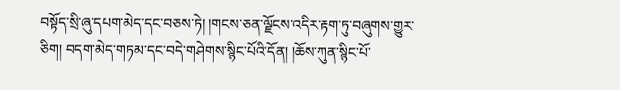བསྟོད་སྲི་ཞུ་དཔག་མེད་དང་བཅས་ཏེ། །གངས་ཅན་ལྗོངས་འདིར་རྟག་ཏུ་བཞུགས་གྱུར་ཅིག། བདག་མེད་གཏམ་དང་བདེ་གཤེགས་སྙིང་པོའི་དོན། །ཆོས་ཀུན་སྙིང་པོ་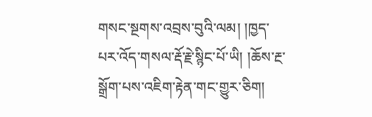གསང་སྔགས་འབྲས་བུའི་ལམ། །ཁྱད་པར་འོད་གསལ་རྡོ་རྗེ་སྙིང་པོ་ཡི། །ཆོས་རྔ་སྒྲོག་པས་འཇིག་རྟེན་གང་གྱུར་ཅིག།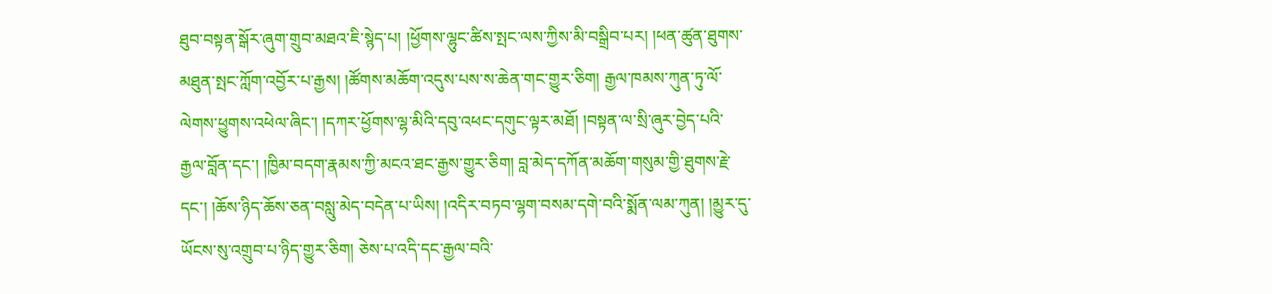ཐུབ་བསྟན་སྒོར་ཞུག་གྲུབ་མཐའ་ཇི་སྙེད་པ། །ཕྱོགས་ལྷུང་ཚིས་སྤང་ལས་ཀྱིས་མི་བསྒྲིབ་པར། །ཕན་ཚུན་ཐུགས་མཐུན་སྤང་ཀློག་འབྱོར་པ་རྒྱས། །ཚོགས་མཆོག་འདུས་པས་ས་ཆེན་གང་གྱུར་ཅིག། རྒྱལ་ཁམས་ཀུན་ཏུ་ལོ་ལེགས་ཕྱུགས་འཕེལ་ཞིང་། །དཀར་ཕྱོགས་ལྷ་མིའི་དབུ་འཕང་དགུང་ལྟར་མཐོ། །བསྟན་ལ་སྲི་ཞུར་བྱེད་པའི་རྒྱལ་བློན་དང་། །ཁྱིམ་བདག་རྣམས་ཀྱི་མངའ་ཐང་རྒྱས་གྱུར་ཅིག། བླ་མེད་དཀོན་མཆོག་གསུམ་གྱི་ཐུགས་རྗེ་དང་། །ཆོས་ཉིད་ཆོས་ཅན་བསླུ་མེད་བདེན་པ་ཡིས། །འདིར་བཏབ་ལྷག་བསམ་དགེ་བའི་སྨོན་ལམ་ཀུན། །མྱུར་དུ་ཡོངས་སུ་འགྲུབ་པ་ཉིད་གྱུར་ཅིག། ཅེས་པ་འདི་དང་རྒྱལ་བའི་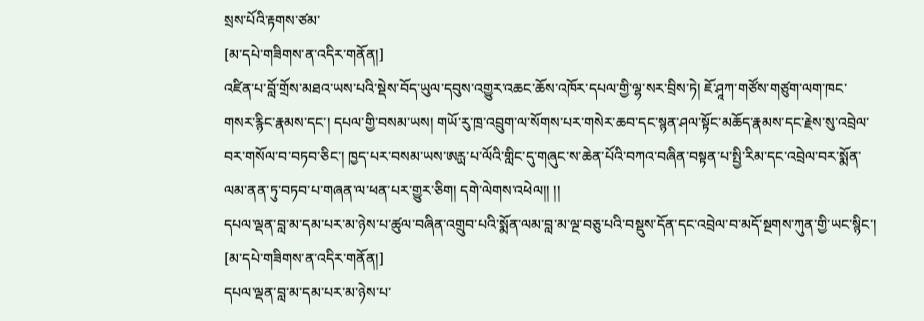སྲས་པོའི་རྟགས་ཙམ་
[མ་དཔེ་གཟིགས་ན་འདིར་གནོན།]
འཛིན་པ་བློ་གྲོས་མཐའ་ཡས་པའི་སྡེས་བོད་ཡུལ་དབུས་འགྱུར་འཆང་ཆོས་འཁོར་དཔལ་གྱི་ལྷ་སར་བྲིས་ཏེ། ཇོ་ཤཱཀ་གཙོས་གཙུག་ལག་ཁང་གསར་རྙིང་རྣམས་དང་། དཔལ་གྱི་བསམ་ཡས། གཡོ་རུ་ཁྲ་འབྲུག་ལ་སོགས་པར་གསེར་ཆབ་དང་སྙན་ཤལ་སྟོང་མཆོད་རྣམས་དང་རྗེས་སུ་འབྲེལ་བར་གསོལ་བ་བཏབ་ཅིང་། ཁྱད་པར་བསམ་ཡས་ཨརྻ་པ་ལོའི་གླིང་དུ་གཞུང་ས་ཆེན་པོའི་བཀའ་བཞིན་བསྟན་པ་སྤྱི་རིམ་དང་འབྲེལ་བར་སྨོན་ལམ་ནན་ཏུ་བཏབ་པ་གཞན་ལ་ཕན་པར་གྱུར་ཅིག། དགེ་ལེགས་འཕེལ།། །།
དཔལ་ལྡན་བླ་མ་དམ་པར་མ་ཉེས་པ་ཚུལ་བཞིན་འགྲུབ་པའི་སྨོན་ལམ་བླ་མ་ལྔ་བཅུ་པའི་བསྡུས་དོན་དང་འབྲེལ་བ་མདོ་སྔགས་ཀུན་གྱི་ཡང་སྙིང་།
[མ་དཔེ་གཟིགས་ན་འདིར་གནོན།]
དཔལ་ལྡན་བླ་མ་དམ་པར་མ་ཉེས་པ་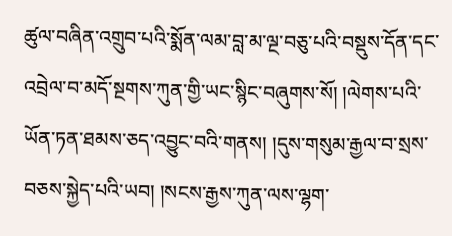ཚུལ་བཞིན་འགྲུབ་པའི་སྨོན་ལམ་བླ་མ་ལྔ་བཅུ་པའི་བསྡུས་དོན་དང་འབྲེལ་བ་མདོ་སྔགས་ཀུན་གྱི་ཡང་སྙིང་བཞུགས་སོ། །ལེགས་པའི་ཡོན་ཏན་ཐམས་ཅད་འབྱུང་བའི་གནས། །དུས་གསུམ་རྒྱལ་བ་སྲས་བཅས་སྐྱེད་པའི་ཡབ། །སངས་རྒྱས་ཀུན་ལས་ལྷག་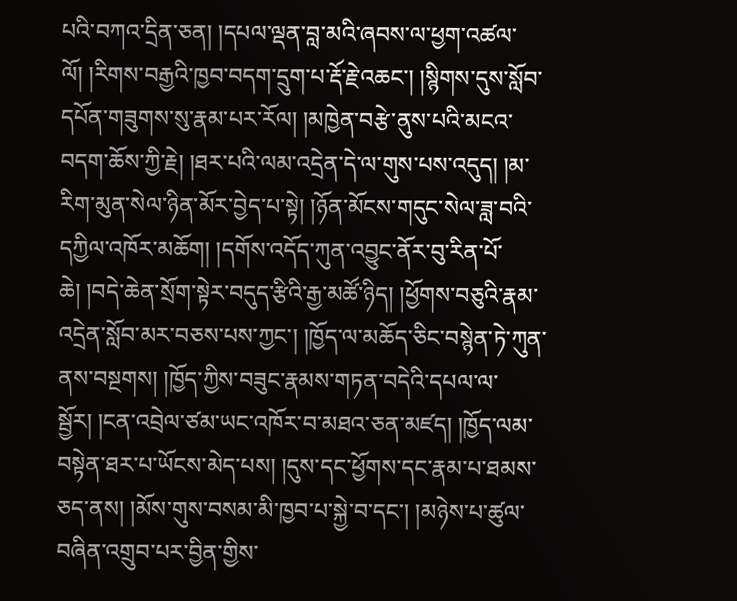པའི་བཀའ་དྲིན་ཅན། །དཔལ་ལྡན་བླ་མའི་ཞབས་ལ་ཕྱག་འཚལ་ལོ། །རིགས་བརྒྱའི་ཁྱབ་བདག་དྲུག་པ་རྡོ་རྗེ་འཆང་། །སྙིགས་དུས་སློབ་དཔོན་གཟུགས་སུ་རྣམ་པར་རོལ། །མཁྱེན་བརྩེ་ནུས་པའི་མངའ་བདག་ཆོས་ཀྱི་རྗེ། །ཐར་པའི་ལམ་འདྲེན་དེ་ལ་གུས་པས་འདུད། །མ་རིག་མུན་སེལ་ཉིན་མོར་བྱེད་པ་སྟེ། །ཉོན་མོངས་གདུང་སེལ་ཟླ་བའི་དཀྱིལ་འཁོར་མཆོག། །དགོས་འདོད་ཀུན་འབྱུང་ནོར་བུ་རིན་པོ་ཆེ། །བདེ་ཆེན་སྲོག་སྟེར་བདུད་རྩིའི་རྒྱ་མཚོ་ཉིད། །ཕྱོགས་བཅུའི་རྣམ་འདྲེན་སློབ་མར་བཅས་པས་ཀྱང་། །ཁྱོད་ལ་མཆོད་ཅིང་བསྙེན་ཏེ་ཀུན་ནས་བསྔགས། །ཁྱོད་ཀྱིས་བཟུང་རྣམས་གཏན་བདེའི་དཔལ་ལ་སྦྱོར། །ངན་འབྲེལ་ཙམ་ཡང་འཁོར་བ་མཐའ་ཅན་མཛད། །ཁྱོད་ལམ་བསྟེན་ཐར་པ་ཡོངས་མེད་པས། །དུས་དང་ཕྱོགས་དང་རྣམ་པ་ཐམས་ཅད་ནས། །མོས་གུས་བསམ་མི་ཁྱབ་པ་སྐྱེ་བ་དང་། །མཉེས་པ་ཚུལ་བཞིན་འགྲུབ་པར་བྱིན་གྱིས་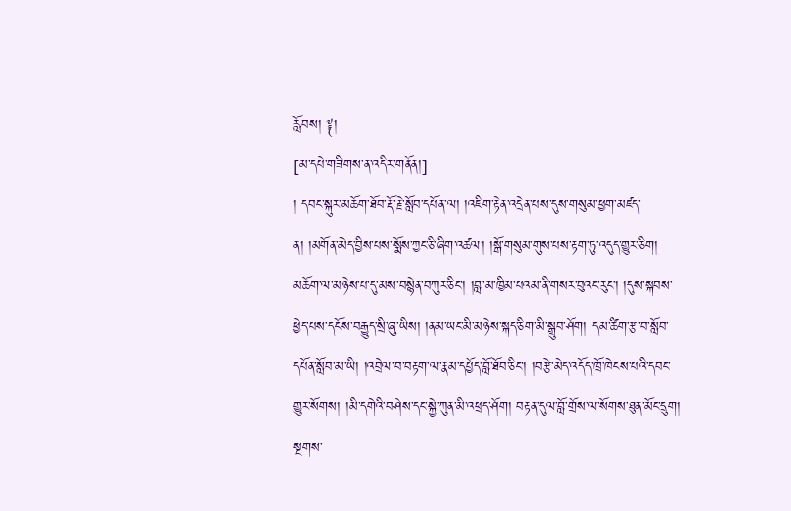རློབས། ༈།
[མ་དཔེ་གཟིགས་ན་འདིར་གནོན།]
། དབང་སྐུར་མཆོག་ཐོབ་རྡོ་རྗེ་སློབ་དཔོན་ལ། །འཇིག་རྟེན་འདྲེན་པས་དུས་གསུམ་ཕྱག་མཛད་ན། །མགོན་མེད་བྱིས་པས་སྨོས་ཀྱང་ཅི་ཞིག་འཚལ། །སྒོ་གསུམ་གུས་པས་རྟག་ཏུ་འདུད་གྱུར་ཅིག། མཆོག་ལ་མཉེས་པ་དུ་མས་བསྙེན་བཀུར་ཅིང་། །བླ་མ་ཁྱིམ་པའམ་ནི་གསར་བུའང་རུང་། །དུས་སྐབས་ཕྱེད་པས་དངོས་བརྒྱུད་སྲི་ཞུ་ཡིས། །ནམ་ཡང་མི་མཉེས་སྐད་ཅིག་མི་སྒྲུབ་ཤོག། དམ་ཚིག་རྩ་བ་སློབ་དཔོན་སློབ་མ་ཡི། །འབྲེལ་བ་བརྟག་ལ་རྣམ་དཔྱོད་བློ་ཐོབ་ཅིང་། །བརྩེ་མེད་འདོད་ཁྲོ་ཁེངས་པའི་དབང་གྱུར་སོགས། །མི་དགེའི་བཤེས་དང་སྐྱེ་ཀུན་མི་འཕྲད་ཤོག། བརྟན་དུལ་བློ་གྲོས་ལ་སོགས་ཐུན་མོང་དྲུག། སྔགས་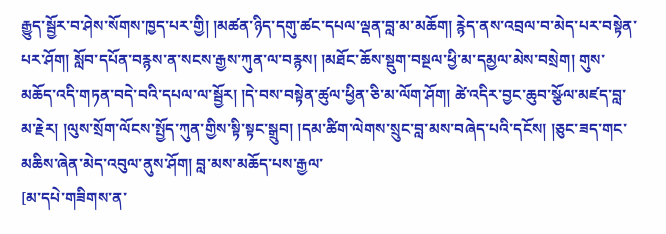རྒྱུད་སྦྱོར་བ་ཤེས་སོགས་ཁྱད་པར་གྱི། །མཚན་ཉིད་དགུ་ཚང་དཔལ་ལྡན་བླ་མ་མཆོག། རྙེད་ནས་འབྲལ་བ་མེད་པར་བསྟེན་པར་ཤོག། སློབ་དཔོན་བརྙས་ན་སངས་རྒྱས་ཀུན་ལ་བརྙས། །མཐོང་ཆོས་སྡུག་བསྔལ་ཕྱི་མ་དམྱལ་མེས་བསྲེག། གུས་མཆོད་འདི་གཏན་བདེ་བའི་དཔལ་ལ་སྦྱོར། །དེ་བས་བསྟེན་ཚུལ་ཕྱིན་ཅི་མ་ལོག་ཤོག། ཚེ་འདིར་བྱང་ཆུབ་སྩོལ་མཛད་བླ་མ་རྗེར། །ལུས་སྲོག་ལོངས་སྤྱོད་ཀུན་གྱིས་སྟི་སྟང་སྒྲུབ། །དམ་ཚིག་ལེགས་སྲུང་བླ་མས་བཞེད་པའི་དངོས། །ཅུང་ཟད་གང་མཆིས་ཞེན་མེད་འབུལ་ནུས་ཤོག། བླ་མས་མཆོད་པས་རྒྱལ་
[མ་དཔེ་གཟིགས་ན་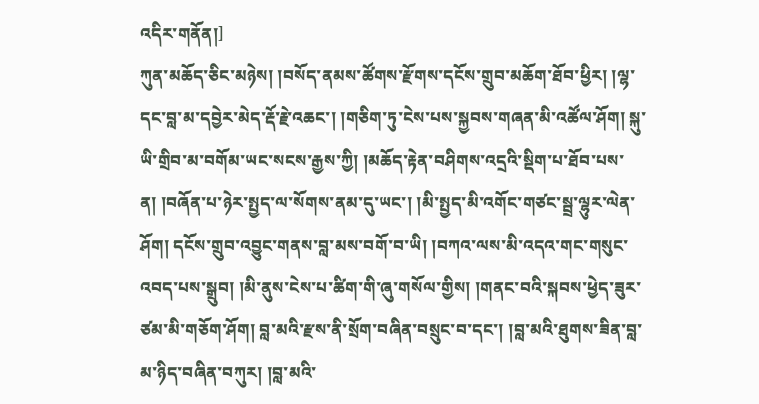འདིར་གནོན།]
ཀུན་མཆོད་ཅིང་མཉེས། །བསོད་ནམས་ཚོགས་རྫོགས་དངོས་གྲུབ་མཆོག་ཐོབ་ཕྱིར། །ལྷ་དང་བླ་མ་དབྱེར་མེད་རྡོ་རྗེ་འཆང་། །གཅིག་ཏུ་ངེས་པས་སྐྱབས་གཞན་མི་འཚོལ་ཤོག། སྐུ་ཡི་གྲིབ་མ་བགོམ་ཡང་སངས་རྒྱས་ཀྱི། །མཆོད་རྟེན་བཤིགས་འདྲའི་སྡིག་པ་ཐོབ་པས་ན། །བཞོན་པ་ཉེར་སྤྱད་ལ་སོགས་ནམ་དུ་ཡང་། །མི་སྤྱད་མི་འགོང་གཙང་སྦྲ་ལྷུར་ལེན་ཤོག། དངོས་གྲུབ་འབྱུང་གནས་བླ་མས་བགོ་བ་ཡི། །བཀའ་ལས་མི་འདའ་གང་གསུང་འབད་པས་སྒྲུབ། །མི་ནུས་ངེས་པ་ཚིག་གི་ཞུ་གསོལ་གྱིས། །གནང་བའི་སྐབས་ཕྱེད་ཟུར་ཙམ་མི་གཅོག་ཤོག། བླ་མའི་རྫས་ནི་སྲོག་བཞིན་བསྲུང་བ་དང་། །བླ་མའི་ཐུགས་ཟིན་བླ་མ་ཉིད་བཞིན་བཀུར། །བླ་མའི་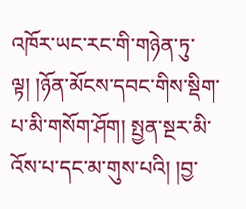འཁོར་ཡང་རང་གི་གཉེན་ཏུ་ལྟ། །ཉོན་མོངས་དབང་གིས་སྡིག་པ་མི་གསོག་ཤོག། སྤྱན་སྔར་མི་འོས་པ་དང་མ་གུས་པའི། །བྱ་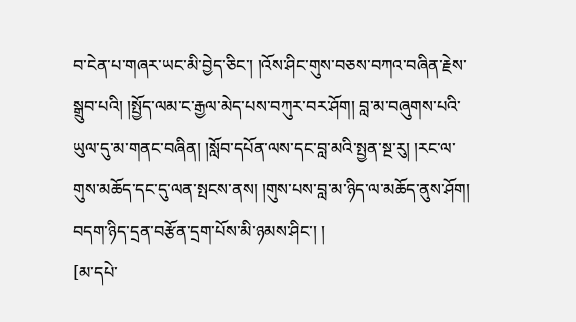བ་ངེན་པ་གཞར་ཡང་མི་བྱེད་ཅིང་། །འོས་ཤིང་གུས་བཅས་བཀའ་བཞིན་རྗེས་སྒྲུབ་པའི། །སྤྱོད་ལམ་ང་རྒྱལ་མེད་པས་བཀུར་བར་ཤོག། བླ་མ་བཞུགས་པའི་ཡུལ་དུ་མ་གནང་བཞིན། །སློབ་དཔོན་ལས་དང་བླ་མའི་སྤྱན་སྔ་རུ། །རང་ལ་གུས་མཆོད་དང་དུ་ལན་སྤངས་ནས། །གུས་པས་བླ་མ་ཉིད་ལ་མཆོད་ནུས་ཤོག། བདག་ཉིད་དྲན་བརྩོན་དྲག་པོས་མི་ཉམས་ཤིང་། །
[མ་དཔེ་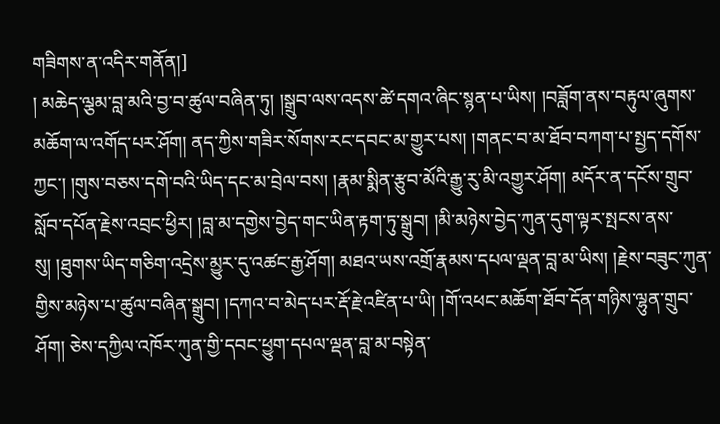གཟིགས་ན་འདིར་གནོན།]
། མཆེད་ལྕམ་བླ་མའི་བྱ་བ་ཚུལ་བཞིན་ཏུ། །སྒྲུབ་ལས་འདས་ཚེ་དགའ་ཞིང་སྙན་པ་ཡིས། །བཟློག་ནས་བརྟུལ་ཞུགས་མཆོག་ལ་འགོད་པར་ཤོག། ནད་ཀྱིས་གཟིར་སོགས་རང་དབང་མ་གྱུར་པས། །གནང་བ་མ་ཐོབ་བཀག་པ་སྤྱད་དགོས་ཀྱང་། །གུས་བཅས་དགེ་བའི་ཡིད་དང་མ་བྲེལ་བས། །རྣམ་སྨིན་རྩུབ་མོའི་རྒྱུ་རུ་མི་འགྱུར་ཤོག། མདོར་ན་དངོས་གྲུབ་སློབ་དཔོན་རྗེས་འབྲང་ཕྱིར། །བླ་མ་དགྱེས་བྱེད་གང་ཡིན་རྟག་ཏུ་སྒྲུབ། །མི་མཉེས་བྱེད་ཀུན་དུག་ལྟར་སྤངས་ནས་སུ། །ཐུགས་ཡིད་གཅིག་འདྲེས་མྱུར་དུ་འཚང་རྒྱ་ཤོག། མཐའ་ཡས་འགྲོ་རྣམས་དཔལ་ལྡན་བླ་མ་ཡིས། །རྗེས་བཟུང་ཀུན་གྱིས་མཉེས་པ་ཚུལ་བཞིན་སྒྲུབ། །དཀའ་བ་མེད་པར་རྡོ་རྗེ་འཛིན་པ་ཡི། །གོ་འཕང་མཆོག་ཐོབ་དོན་གཉིས་ལྷུན་གྲུབ་ཤོག། ཅེས་དཀྱིལ་འཁོར་ཀུན་གྱི་དབང་ཕྱུག་དཔལ་ལྡན་བླ་མ་བསྟེན་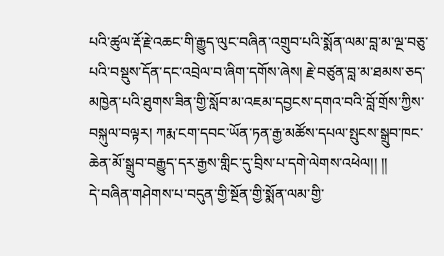པའི་ཚུལ་རྡོ་རྗེ་འཆང་གི་རྒྱུད་ལུང་བཞིན་འགྲུབ་པའི་སྨོན་ལམ་བླ་མ་ལྔ་བཅུ་པའི་བསྡུས་དོན་དང་འབྲེལ་བ་ཞིག་དགོས་ཞེས། རྗེ་བཙུན་བླ་མ་ཐམས་ཅད་མཁྱེན་པའི་ཐུགས་ཟིན་གྱི་སློབ་མ་འཇམ་དབྱངས་དགའ་བའི་བློ་གྲོས་ཀྱིས་བསྐུལ་བལྟར། ཀརྨ་ངག་དབང་ཡོན་ཏན་རྒྱ་མཚོས་དཔལ་སྤུངས་སྒྲུབ་ཁང་ཆེན་མོ་སྒྲུབ་བརྒྱུད་དར་རྒྱས་གླིང་དུ་བྲིས་པ་དགེ་ལེགས་འཕེལ།། །།
དེ་བཞིན་གཤེགས་པ་བདུན་གྱི་སྔོན་གྱི་སྨོན་ལམ་གྱི་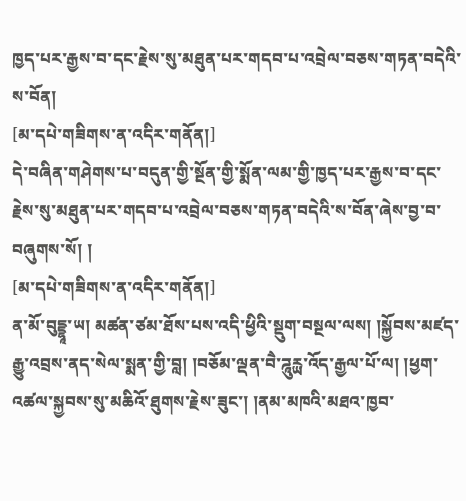ཁྱད་པར་རྒྱས་བ་དང་རྗེས་སུ་མཐུན་པར་གདབ་པ་འབྲེལ་བཅས་གཏན་བདེའི་ས་བོན།
[མ་དཔེ་གཟིགས་ན་འདིར་གནོན།]
དེ་བཞིན་གཤེགས་པ་བདུན་གྱི་སྔོན་གྱི་སྨོན་ལམ་གྱི་ཁྱད་པར་རྒྱས་བ་དང་རྗེས་སུ་མཐུན་པར་གདབ་པ་འབྲེལ་བཅས་གཏན་བདེའི་ས་བོན་ཞེས་བྱ་བ་བཞུགས་སོ། །
[མ་དཔེ་གཟིགས་ན་འདིར་གནོན།]
ན་མོ་བུདྡྷཱ་ཡ། མཚན་ཙམ་ཐོས་པས་འདི་ཕྱིའི་སྡུག་བསྔལ་ལས། །སྐྱོབས་མཛད་རྒྱུ་འབྲས་ནད་སེལ་སྨན་གྱི་བླ། །བཅོམ་ལྡན་བཻ་ཌཱུརྻ་འོད་རྒྱལ་པོ་ལ། །ཕྱག་འཚལ་སྐྱབས་སུ་མཆིའོ་ཐུགས་རྗེས་ཟུང་། །ནམ་མཁའི་མཐའ་ཁྱབ་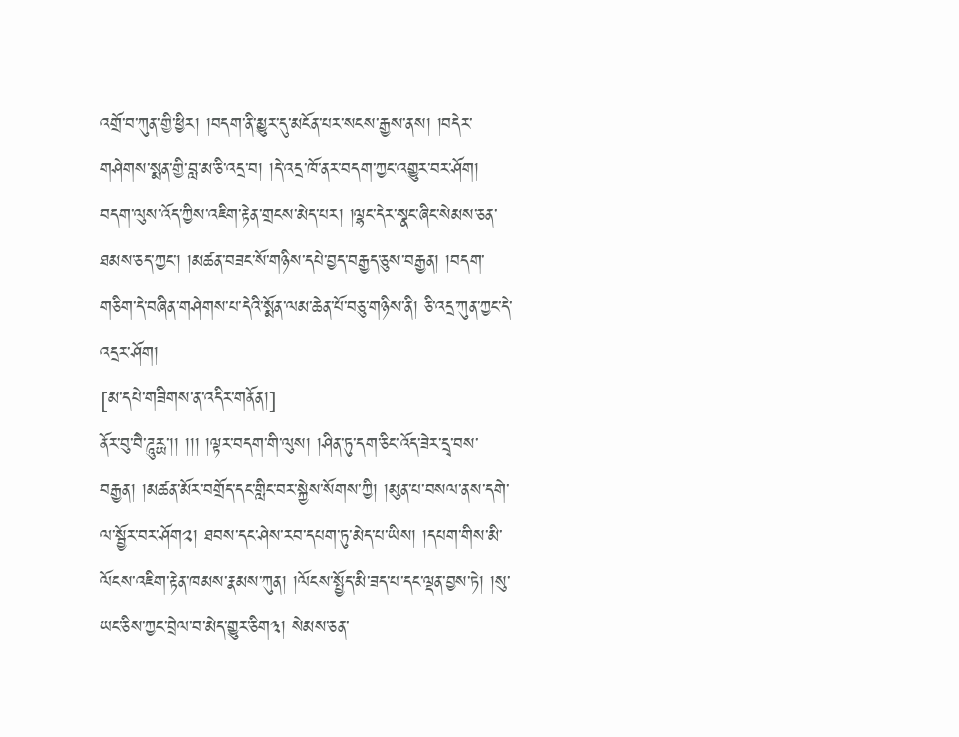འགྲོ་བ་ཀུན་གྱི་ཕྱིར། །བདག་ནི་མྱུར་དུ་མངོན་པར་སངས་རྒྱས་ནས། །བདེར་གཤེགས་སྨན་གྱི་བླ་མ་ཅི་འདྲ་བ། །དེ་འདྲ་ཁོ་ནར་བདག་ཀྱང་འགྱུར་བར་ཤོག། བདག་ལུས་འོད་ཀྱིས་འཇིག་རྟེན་གྲངས་མེད་པར། །ལྷང་དེར་སྣང་ཞིང་སེམས་ཅན་ཐམས་ཅད་ཀྱང་། །མཚན་བཟང་སོ་གཉིས་དཔེ་བྱད་བརྒྱད་ཅུས་བརྒྱན། །བདག་གཅིག་དེ་བཞིན་གཤེགས་པ་དེའི་སྨོན་ལམ་ཆེན་པོ་བཅུ་གཉིས་ནི། ཅི་འདྲ་ཀུན་ཀྱང་དེ་འདྲར་ཤོག།
[མ་དཔེ་གཟིགས་ན་འདིར་གནོན།]
ནོར་བུ་བཻ་ཌཱུརྻ་།། །།། །ལྟར་བདག་གི་ལུས། །ཤིན་ཏུ་དག་ཅིང་འོད་ཟེར་དྲྭ་བས་བརྒྱན། །མཚན་མོར་བགྲོད་དང་གླིང་བར་སྐྱེས་སོགས་ཀྱི། །མུན་པ་བསལ་ནས་དགེ་ལ་སྦྱོར་བར་ཤོག༢། ཐབས་དང་ཤེས་རབ་དཔག་ཏུ་མེད་པ་ཡིས། །དཔག་གིས་མི་ལོངས་འཇིག་རྟེན་ཁམས་རྣམས་ཀུན། །ལོངས་སྤྱོད་མི་ཟད་པ་དང་ལྡན་བྱས་ཏེ། །སུ་ཡང་ཅིས་ཀྱང་བྲེལ་བ་མེད་གྱུར་ཅིག༣། སེམས་ཅན་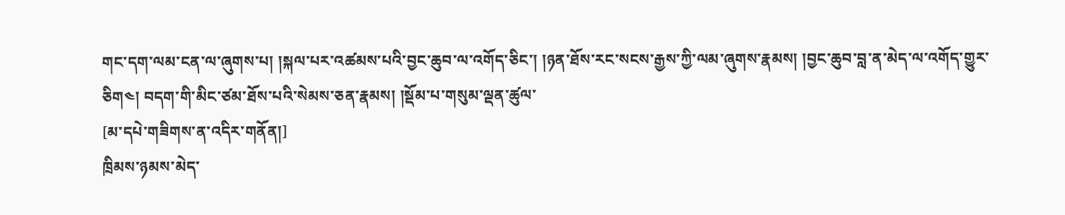གང་དག་ལམ་ངན་ལ་ཞུགས་པ། །སྐལ་པར་འཚམས་པའི་བྱང་ཆུབ་ལ་འགོད་ཅིང་། །ཉན་ཐོས་རང་སངས་རྒྱས་ཀྱི་ལམ་ཞུགས་རྣམས། །བྱང་ཆུབ་བླ་ན་མེད་ལ་འགོད་གྱུར་ཅིག༤། བདག་གི་མིང་ཙམ་ཐོས་པའི་སེམས་ཅན་རྣམས། །སྡོམ་པ་གསུམ་ལྡན་ཚུལ་
[མ་དཔེ་གཟིགས་ན་འདིར་གནོན།]
ཁྲིམས་ཉམས་མེད་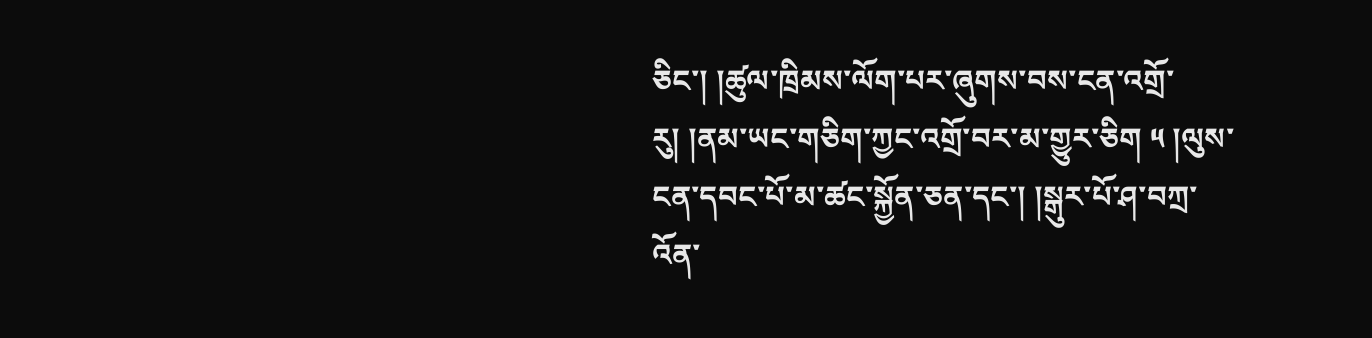ཅིང་། །ཚུལ་ཁྲིམས་ལོག་པར་ཞུགས་བས་ངན་འགྲོ་རུ། །ནམ་ཡང་གཅིག་ཀྱང་འགྲོ་བར་མ་གྱུར་ཅིག ༥ །ལུས་ངན་དབང་པོ་མ་ཚང་སྐྱོན་ཅན་དང་། །སྒུར་པོ་ཤ་བཀྲ་འོན་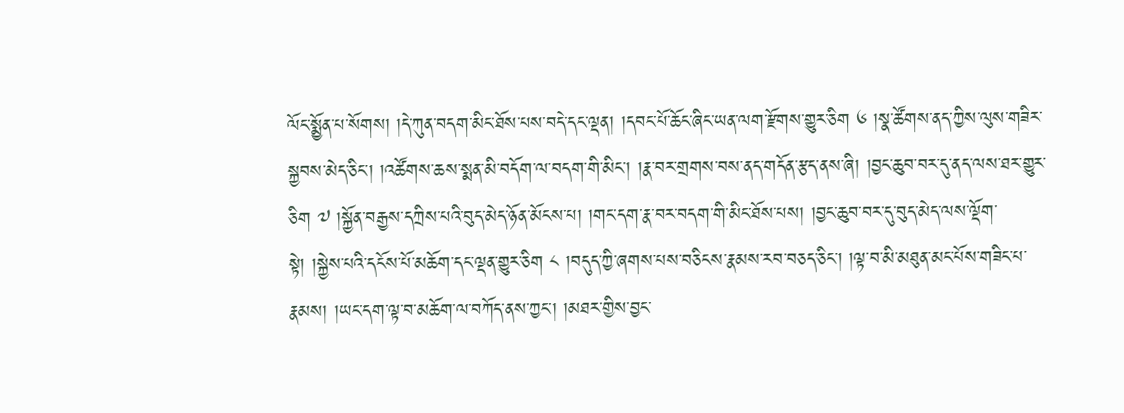ལོང་སྨྱོན་པ་སོགས། །དེ་ཀུན་བདག་མིང་ཐོས་པས་བདེ་དང་ལྡན། །དབང་པོ་ཆོང་ཞིང་ཡན་ལག་རྫོགས་གྱུར་ཅིག ༦ །སྣ་ཚོགས་ནད་ཀྱིས་ལུས་གཟིར་སྐྱབས་མེད་ཅིང་། །འཚོགས་ཆས་སྨན་མི་བདོག་ལ་བདག་གི་མིང་། །རྣ་བར་གྲགས་བས་ནད་གདོན་རྩད་ནས་ཞི། །བྱང་ཆུབ་བར་དུ་ནད་ལས་ཐར་གྱུར་ཅིག ༧ །སྐྱོན་བརྒྱས་དཀྲིས་པའི་བུད་མེད་ཉོན་མོངས་པ། །གང་དག་རྣ་བར་བདག་གི་མིང་ཐོས་པས། །བྱང་ཆུབ་བར་དུ་བུད་མེད་ལས་ལྡོག་སྟེ། །སྐྱེས་པའི་དངོས་པོ་མཆོག་དང་ལྡན་གྱུར་ཅིག ༨ །བདུད་ཀྱི་ཞགས་པས་བཅིངས་རྣམས་རབ་བཅད་ཅིང་། །ལྟ་བ་མི་མཐུན་མང་པོས་གཟིང་པ་རྣམས། །ཡང་དག་ལྟ་བ་མཆོག་ལ་བཀོད་ནས་ཀྱང་། །མཐར་གྱིས་བྱང་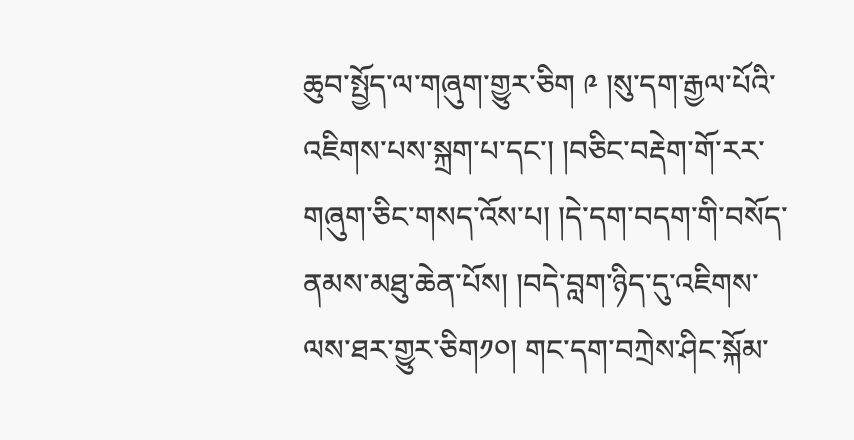ཆུབ་སྤྱོད་ལ་གཞུག་གྱུར་ཅིག ༩ །སུ་དག་རྒྱལ་པོའི་འཇིགས་པས་སྐྲག་པ་དང་། །བཅིང་བརྡེག་གོ་རར་གཞུག་ཅིང་གསད་འོས་པ། །དེ་དག་བདག་གི་བསོད་ནམས་མཐུ་ཆེན་པོས། །བདེ་བླག་ཉིད་དུ་འཇིགས་ལས་ཐར་གྱུར་ཅིག༡༠། གང་དག་བཀྲེས་ཤིང་སྐོམ་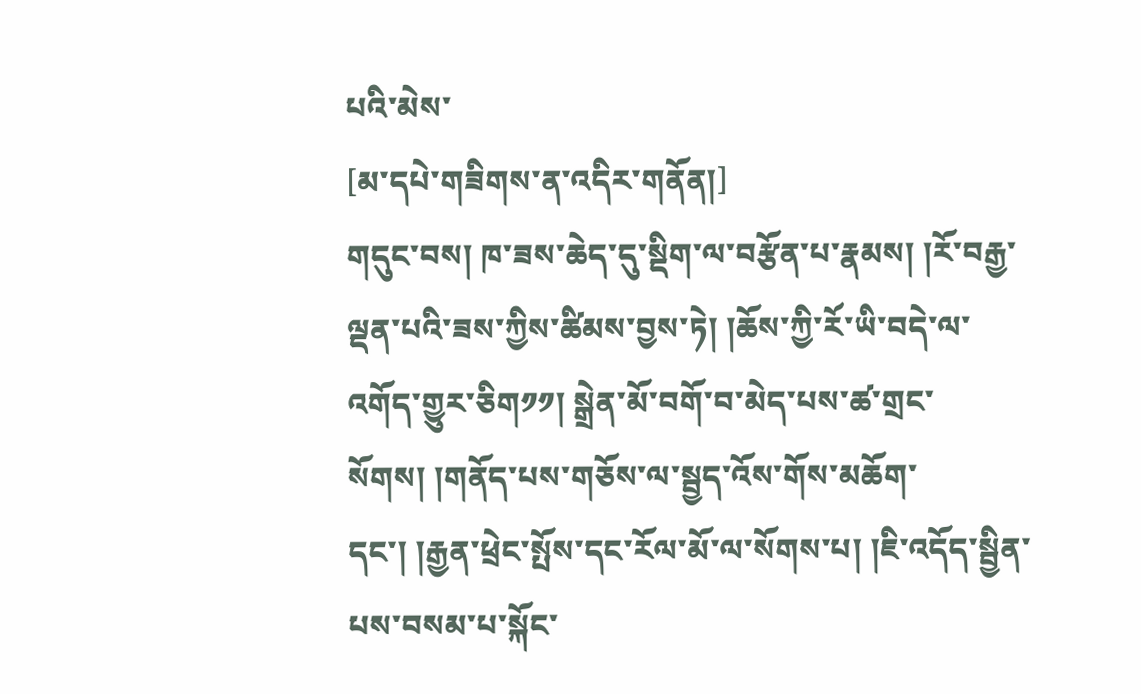པའི་མེས་
[མ་དཔེ་གཟིགས་ན་འདིར་གནོན།]
གདུང་བས། ཁ་ཟས་ཆེད་དུ་སྡིག་ལ་བརྩོན་པ་རྣམས། །རོ་བརྒྱ་ལྡན་པའི་ཟས་ཀྱིས་ཚིམས་བྱས་ཏེ། །ཆོས་ཀྱི་རོ་ཡི་བདེ་ལ་འགོད་གྱུར་ཅིག༡༡། སྒྲེན་མོ་བགོ་བ་མེད་པས་ཚ་གྲང་སོགས། །གནོད་པས་གཅོས་ལ་སྦྱད་འོས་གོས་མཆོག་དང་། །རྒྱན་ཕྲེང་སྤོས་དང་རོལ་མོ་ལ་སོགས་པ། །ཇི་འདོད་སྦྱིན་པས་བསམ་པ་སྐོང་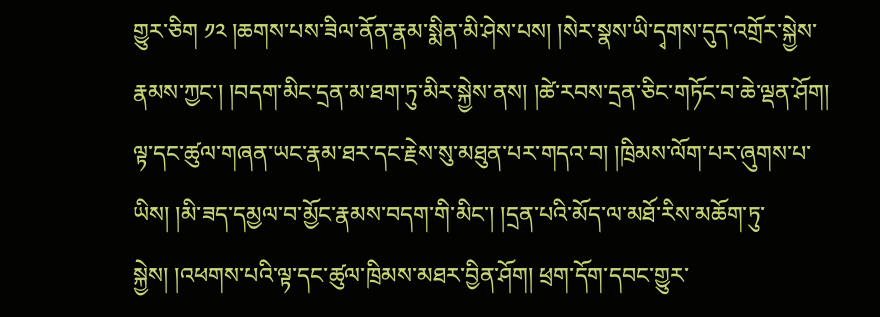གྱུར་ཅིག ༡༢ །ཆགས་པས་ཟིལ་ནོན་རྣམ་སྨིན་མི་ཤེས་པས། །སེར་སྣས་ཡི་དྭགས་དུད་འགྲོར་སྐྱེས་རྣམས་ཀྱང་། །བདག་མིང་དྲན་མ་ཐག་ཏུ་མིར་སྐྱེས་ནས། །ཚེ་རབས་དྲན་ཅིང་གཏོང་བ་ཆེ་ལྡན་ཤོག། ལྟ་དང་ཚུལ་གཞན་ཡང་རྣམ་ཐར་དང་རྗེས་སུ་མཐུན་པར་གདའ་བ། །ཁྲིམས་ལོག་པར་ཞུགས་པ་ཡིས། །མི་ཟད་དམྱལ་བ་མྱོང་རྣམས་བདག་གི་མིང་། །དྲན་པའི་མོད་ལ་མཐོ་རིས་མཆོག་ཏུ་སྐྱེས། །འཕགས་པའི་ལྟ་དང་ཚུལ་ཁྲིམས་མཐར་བྱིན་ཤོག། ཕྲག་དོག་དབང་གྱུར་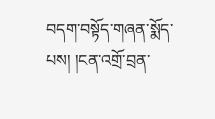བདག་བསྟོད་གཞན་སྨོད་པས། །ངན་འགྲོ་བྲན་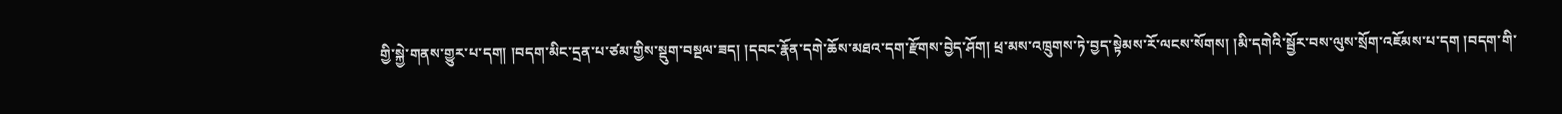གྱི་སྐྱེ་གནས་གྱུར་པ་དག། །བདག་མིང་དྲན་པ་ཙམ་གྱིས་སྡུག་བསྔལ་ཟད། །དབང་རྣོན་དགེ་ཆོས་མཐའ་དག་རྫོགས་བྱེད་ཤོག། ཕྲ་མས་འཁྲུགས་ཏེ་བྱད་སྟེམས་རོ་ལངས་སོགས། །མི་དགེའི་སྦྱོར་བས་ལུས་སྲོག་འཇོམས་པ་དག །བདག་གི་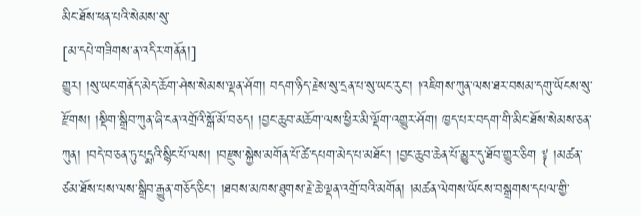མིང་ཐོས་ཕན་པའི་སེམས་སུ་
[མ་དཔེ་གཟིགས་ན་འདིར་གནོན།]
གྱུར། །སུ་ཡང་གནོད་མེད་ཆོག་ཤེས་སེམས་ལྡན་ཤོག། བདག་ཉིད་རྗེས་སུ་དྲན་པ་སུ་ཡང་རུང་། །འཇིགས་ཀུན་ལས་ཐར་བསམ་དགུ་ཡོངས་སུ་རྫོགས། །སྡིག་སྒྲིབ་ཀུན་ཞི་ངན་འགྲོའི་སྒོ་མོ་བཅད། །བྱང་ཆུབ་མཆོག་ལས་ཕྱིར་མི་ལྡོག་འགྱུར་ཤོག། ཁྱད་པར་བདག་གི་མིང་ཐོས་སེམས་ཅན་ཀུན། །བདེ་བ་ཅན་ཏུ་པདྨའི་སྙིང་པོ་ལས། །བརྫུས་སྐྱེས་མགོན་པོ་ཚེ་དཔག་མེད་པ་མཐོང་། །བྱང་ཆུབ་ཆེན་པོ་མྱུར་དུ་ཐོབ་གྱུར་ཅིག ༈ །མཚན་ཙམ་ཐོས་པས་ལས་སྒྲིབ་རྒྱུན་གཅོད་ཅིང་། །ཐབས་མཁས་ཐུགས་རྗེ་ཆེ་ལྡན་འགྲོ་བའི་མགོན། །མཚན་ལེགས་ཡོངས་བསྒྲགས་དཔལ་གྱི་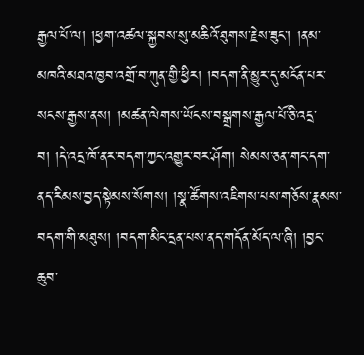རྒྱལ་པོ་ལ། །ཕྱག་འཚལ་སྐྱབས་སུ་མཆིའོ་ཐུགས་རྗེས་ཟུང་། །ནམ་མཁའི་མཐའ་ཁྱབ་འགྲོ་བ་ཀུན་གྱི་ཕྱིར། །བདག་ནི་མྱུར་དུ་མངོན་པར་སངས་རྒྱས་ནས། །མཚན་ལེགས་ཡོངས་བསྒྲགས་རྒྱལ་པོ་ཅི་འདྲ་བ། །དེ་འདྲ་ཁོ་ནར་བདག་ཀྱང་འགྱུར་བར་ཤོག། སེམས་ཅན་གང་དག་ནད་རིམས་བྱད་སྟེམས་སོགས། །སྣ་ཚོགས་འཇིགས་པས་གཅོས་རྣམས་བདག་གི་མཐུས། །བདག་མིང་དྲན་པས་ནད་གདོན་མོད་ལ་ཞི། །བྱང་ཆུབ་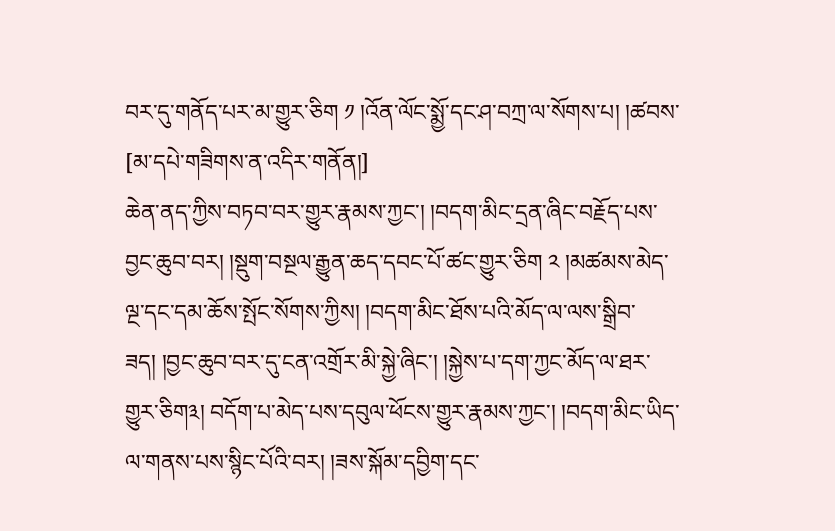བར་དུ་གནོད་པར་མ་གྱུར་ཅིག ༡ །འོན་ལོང་སྨྱོ་དང་ཤ་བཀྲ་ལ་སོགས་པ། །ཚབས་
[མ་དཔེ་གཟིགས་ན་འདིར་གནོན།]
ཆེན་ནད་ཀྱིས་བཏབ་བར་གྱུར་རྣམས་ཀྱང་། །བདག་མིང་དྲན་ཞིང་བརྗོད་པས་བྱང་ཆུབ་བར། །སྡུག་བསྔལ་རྒྱུན་ཆད་དབང་པོ་ཚང་གྱུར་ཅིག ༢ །མཚམས་མེད་ལྔ་དང་དམ་ཆོས་སྤོང་སོགས་ཀྱིས། །བདག་མིང་ཐོས་པའི་མོད་ལ་ལས་སྒྲིབ་ཟད། །བྱང་ཆུབ་བར་དུ་ངན་འགྲོར་མི་སྐྱེ་ཞིང་། །སྐྱེས་པ་དག་ཀྱང་མོད་ལ་ཐར་གྱུར་ཅིག༣། བདོག་པ་མེད་པས་དབུལ་ཕོངས་གྱུར་རྣམས་ཀྱང་། །བདག་མིང་ཡིད་ལ་གནས་པས་སྙིང་པོའི་བར། །ཟས་སྐོམ་དབྱིག་དང་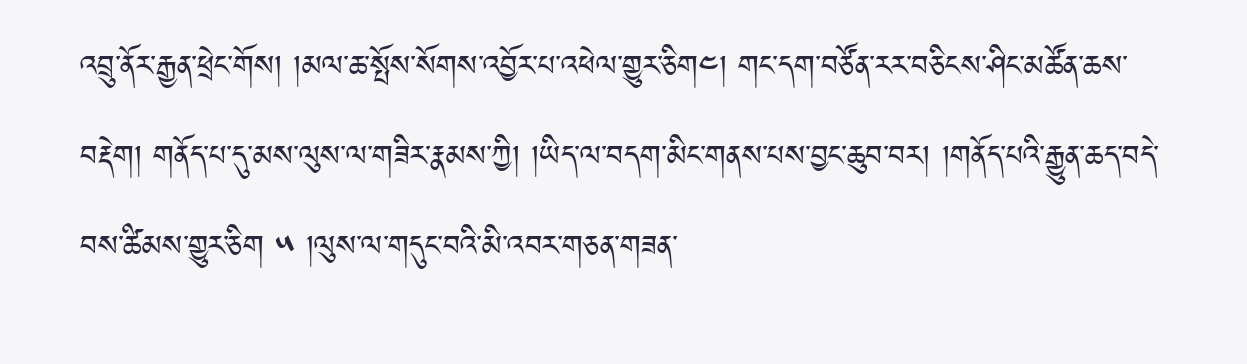འབྲུ་ནོར་རྒྱན་ཕྲེང་གོས། །མལ་ཆ་སྤོས་སོགས་འབྱོར་པ་འཕེལ་གྱུར་ཅིག༤། གང་དག་བཙོན་རར་བཅིངས་ཤིང་མཚོན་ཆས་བརྡེག། གནོད་པ་དུ་མས་ལུས་ལ་གཟིར་རྣམས་ཀྱི། །ཡིད་ལ་བདག་མིང་གནས་པས་བྱང་ཆུབ་བར། །གནོད་པའི་རྒྱུན་ཆད་བདེ་བས་ཚིམས་གྱུར་ཅིག ༥ །ལུས་ལ་གདུང་བའི་མི་འབར་གཅན་གཟན་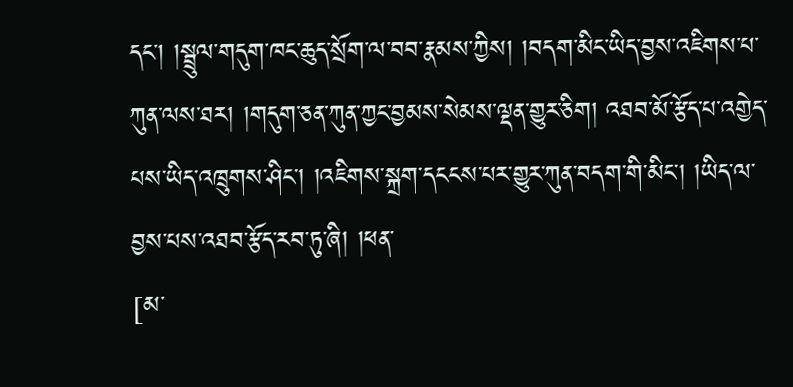དང་། །སྦྲུལ་གདུག་ཁང་ཆུད་སྲོག་ལ་བབ་རྣམས་ཀྱིས། །བདག་མིང་ཡིད་བྱས་འཇིགས་པ་ཀུན་ལས་ཐར། །གདུག་ཅན་ཀུན་ཀྱང་བྱམས་སེམས་ལྡན་གྱུར་ཅིག། འཐབ་མོ་རྩོད་པ་འགྱེད་པས་ཡིད་འཁྲུགས་ཤིང་། །འཇིགས་སྐྲག་དངངས་པར་གྱུར་ཀུན་བདག་གི་མིང་། །ཡིད་ལ་བྱས་པས་འཐབ་རྩོད་རབ་ཏུ་ཞི། །ཕན་
[མ་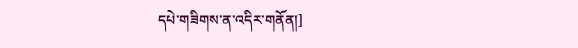དཔེ་གཟིགས་ན་འདིར་གནོན།]